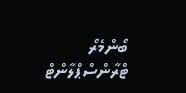ބޯންމެރޯ ޓްރާންސްޕްލާންޓް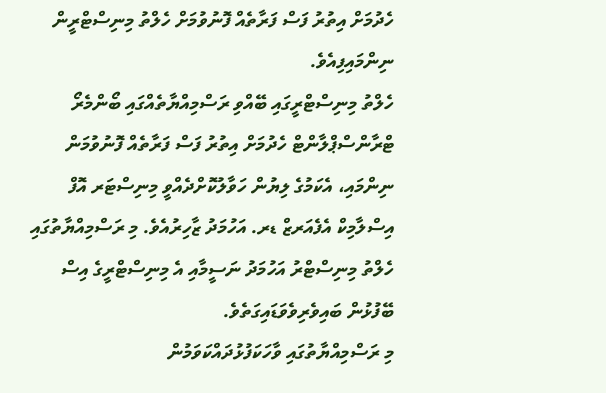ހެދުމަށް އިތުރު ފަސް ފަރާތެއް ފޮނުވުމަށް ހެލްތު މިނިސްޓްރީން ނިންމައިފިއެވެ.
ހެލްތު މިނިސްޓްރީގައި ބޭއްވި ރަސްމިއްޔާތެއްގައި ބޯންމެރޯ ޓްރާންސްޕްލާންޓް ހެދުމަށް އިތުރު ފަސް ފަރާތެއް ފޮނުވުމަން ނިންމައި، އެކަމުގެ ލިޔުން ހަވާލުކޮށްދެއްވީ މިނިސްޓަރ އޮފް އިސްލާމިކް އެފެއަރޒް ޑރ. އަހުމަދު ޒާހިރުއެވެ. މި ރަސްމިއްޔާތުގައި ހެލްތު މިނިސްޓްރު އަހުމަދު ނަސީމާއި އެ މިނިސްޓްރީގެ އިސް ބޭފުޅުން ބައިވެރިވެވަޑައިގަތެވެ.
މި ރަސްމިއްޔާތުގައި ވާހަކަފުޅުދައްކަވަމުން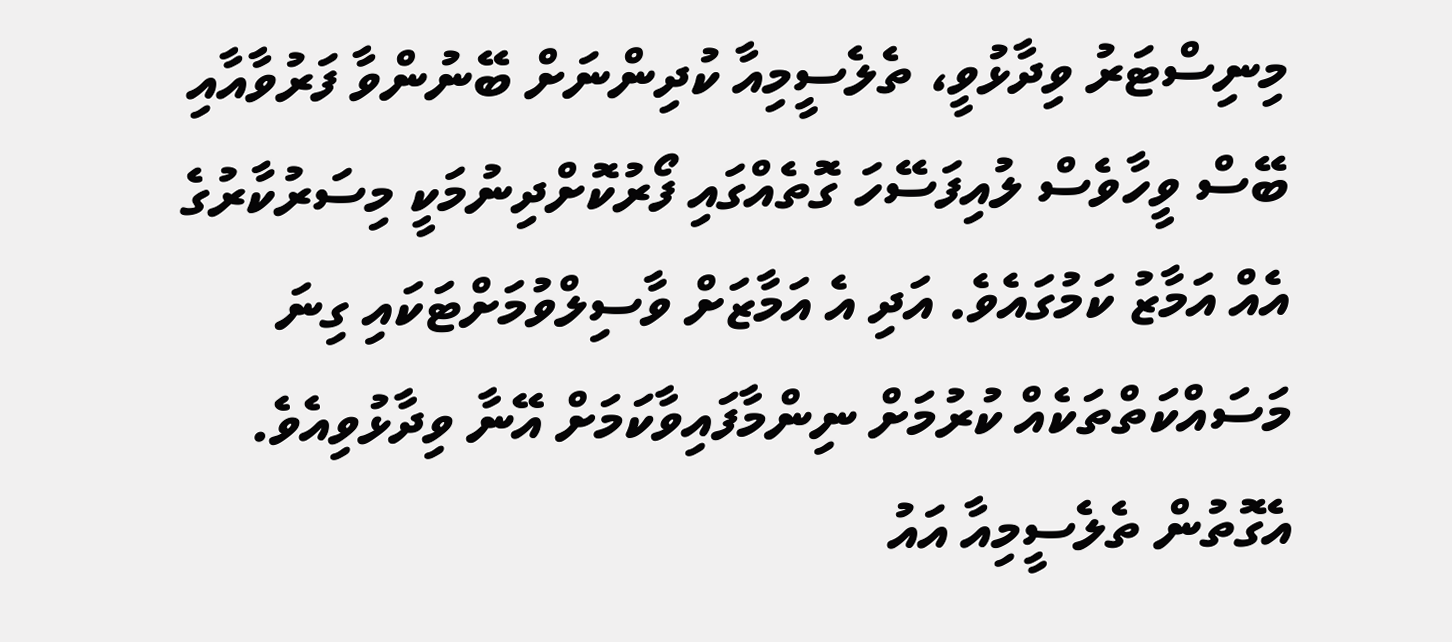މިނިސްޓަރު ވިދާޅުވީ، ތެލެސީމިއާ ކުދިންނަށް ބޭނުންވާ ފަރުވާއާއި ބޭސް ވީހާވެސް ލުއިފަސޭހަ ގޮތެއްގައި ފޯރުކޮށްދިނުމަކީ މިސަރުކާރުގެ އެއް އަމާޒު ކަމުގައެވެ. އަދި އެ އަމާޒަށް ވާސިލްވުމަށްޓަކައި ގިނަ މަސައްކަތްތަކެއް ކުރުމަށް ނިންމާފައިވާކަމަށް އޭނާ ވިދާޅުވިއެވެ. އެގޮތުން ތެލެސީމިއާ އައު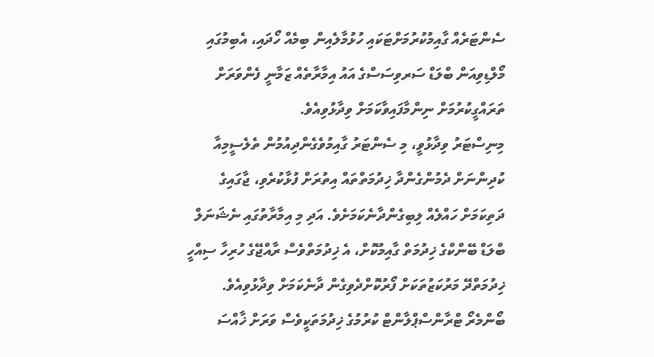ސެންޓަރެއް ގާއިމުކުރުމަށްޓަކައި ހުޅުމާލެއިން ބިމެއް ހޯދައި، އެބިމުގައި މޯލްޑިވިއަން ބްލަޑް ސަރވިސަސްގެ އައު އިމާރާތެއް ޒަމާނީ ފެންވަރަށް ތަރައްގީކުރުމަށް ނިންމާފައިވާކަމަށް ވިދާޅުވިއެވެ.
މިނިސްޓަރު ވިދާޅުވީ، މި ސެންޓަރު ގާއިމުވެގެންދިއުމުން ތެލެސީމިއާ ކުދިންނަށް ދެމުންގެންދާ ޚިދުމަތްތައް އިތުރަށް ފުޅާކުރެވި، ޖާގައިގެ ދަތިކަމަށް ހައްލެއް ލިބިގެންދާނެކަމަށެވެ. އަދި މި އިމާރާތުގައި ނެޝަނަލް ބްލަޑް ބޭންކްގެ ޚިދުމަތް ގާއިމުކޮށް، އެ ޚިދުމަތްވެސް ރާއްޖޭގެ ހުރިހާ ސިއްހީ ޚިދުމަތްދޭ މަރުކަޒުތަކަށް ފޯރުކޮށްދެވިގެން ދާނެކަމަށް ވިދާޅުވިއެވެ.
ބޯންމެރޯ ޓްރާންސްޕްލާންޓް ކުރުމުގެ ޚިދުމަތަކީވެސް ވަރަށް ޚާއްސަ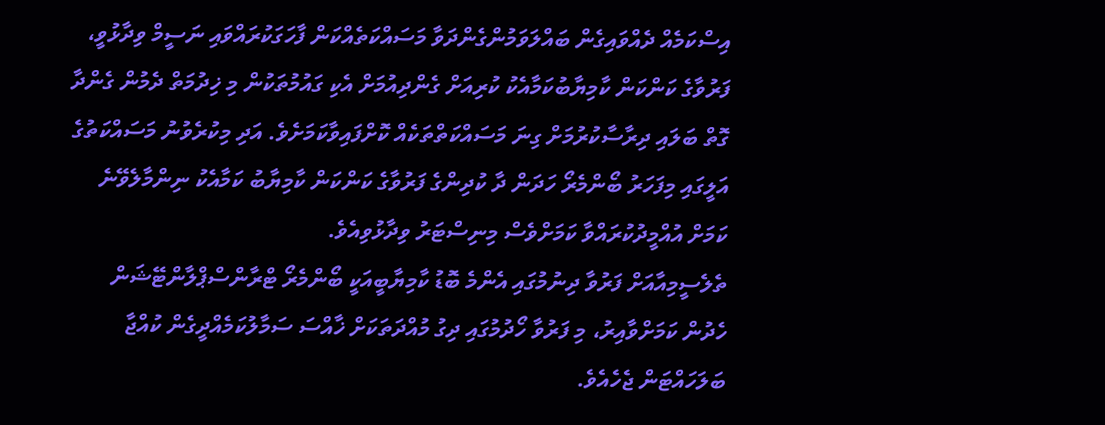އިސްކަމެއް ދެއްވައިގެން ބައްލަވަމުންގެންދަވާ މަސައްކަތެއްކަން ފާހަގަކުރައްވައި ނަސީމް ވިދާޅުވީ، ފަރުވާގެ ކަންކަން ކާމިޔާބުކަމާއެކު ކުރިއަށް ގެންދިއުމަށް އެކި ގައުމުތަކުން މި ޚިދުމަތް ދެމުން ގެންދާ ގޮތް ބަލައި ދިރާސާކުރުމަށް ގިނަ މަސައްކަތްތަކެއް ކޮށްފައިވާކަމަށެވެ. އަދި މިކުރެވުނު މަސައްކަތުގެ އަލީގައި މިފަހަރު ބޯންމެރޯ ހަދަން ދާ ކުދިންގެ ފަރުވާގެ ކަންކަން ކާމިޔާބު ކަމާއެކު ނިންމާލެވޭނެ ކަމަށް އުއްމީދުކުރައްވާ ކަމަށްވެސް މިނިސްޓަރު ވިދާޅުވިއެވެ.
ތެލެސީމިއާއަށް ފަރުވާ ދިނުމުގައި އެންމެ ބޮޑު ކާމިޔާބީއަކީ ބޯންމެރޯ ޓްރާންސްޕްލާންޓޭޝަން ހެދުން ކަމަށްވާއިރު، މި ފަރުވާ ހޯދުމުގައި ދިގު މުއްދަތަކަށް ޚާއްސަ ސަމާލުކަމެއްދީގެން ކުއްޖާ ބަލަހައްޓަން ޖެހެއެވެ.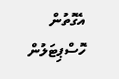އެގޮތުން ހޮސްޕިޓަލުން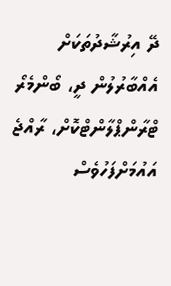ދޭ އިރުޝާދުތަކަށް އެއްބާރުލުން ދީ، ބޯންމެރޯ ޓްރާންޕްލާންޓްކޮށް، ރާއްޖެ އައުމަށްފަހުވެސް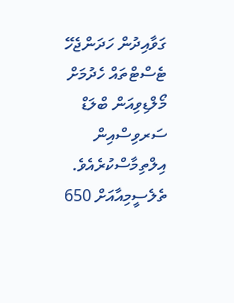ގަވާއިދުން ހަދަންޖެހޭ ޓެސްޓްތައް ހެދުމަށް މޯލްޑިވިއަން ބްލަޑް ސަރވިސްއިން އިލްތިމާސްކުރެއެވެ.
ތެލެސީމިއާއަށް 650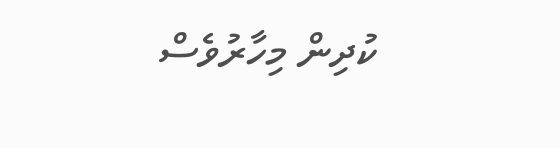ކުދިން މިހާރުވެސް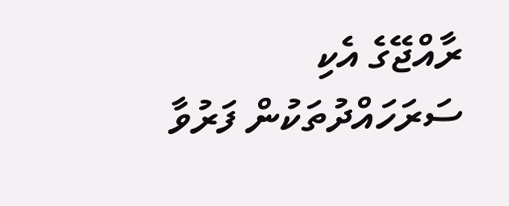ރާއްޖޭގެ އެކި ސަރަހައްދުތަކުން ފަރުވާ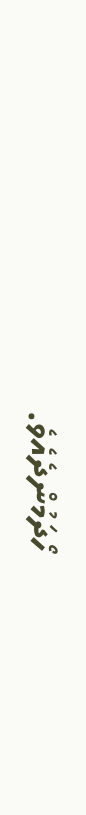ހޯދަމުންދެއެވެ.